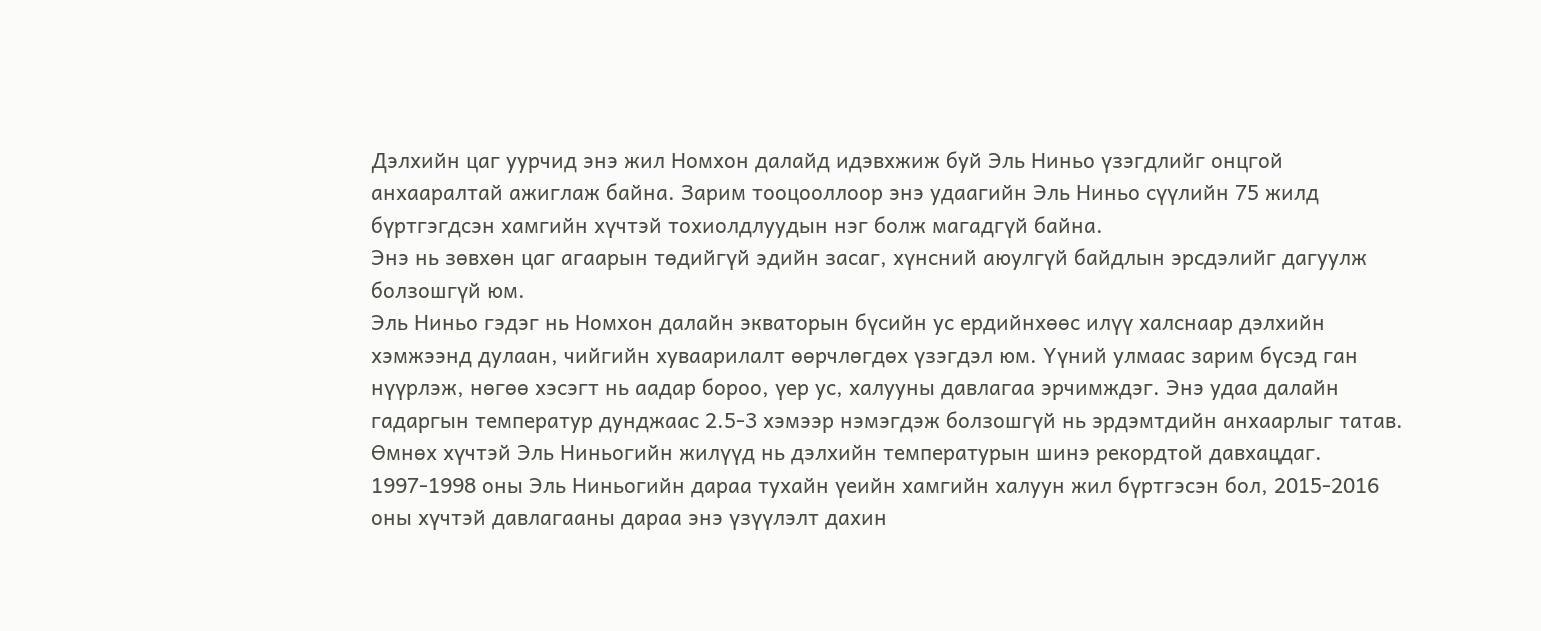Дэлхийн цаг уурчид энэ жил Номхон далайд идэвхжиж буй Эль Ниньо үзэгдлийг онцгой анхааралтай ажиглаж байна. Зарим тооцооллоор энэ удаагийн Эль Ниньо сүүлийн 75 жилд бүртгэгдсэн хамгийн хүчтэй тохиолдлуудын нэг болж магадгүй байна.
Энэ нь зөвхөн цаг агаарын төдийгүй эдийн засаг, хүнсний аюулгүй байдлын эрсдэлийг дагуулж болзошгүй юм.
Эль Ниньо гэдэг нь Номхон далайн экваторын бүсийн ус ердийнхөөс илүү халснаар дэлхийн хэмжээнд дулаан, чийгийн хуваарилалт өөрчлөгдөх үзэгдэл юм. Үүний улмаас зарим бүсэд ган нүүрлэж, нөгөө хэсэгт нь аадар бороо, үер ус, халууны давлагаа эрчимждэг. Энэ удаа далайн гадаргын температур дунджаас 2.5-3 хэмээр нэмэгдэж болзошгүй нь эрдэмтдийн анхаарлыг татав.
Өмнөх хүчтэй Эль Ниньогийн жилүүд нь дэлхийн температурын шинэ рекордтой давхацдаг. 1997-1998 оны Эль Ниньогийн дараа тухайн үеийн хамгийн халуун жил бүртгэсэн бол, 2015-2016 оны хүчтэй давлагааны дараа энэ үзүүлэлт дахин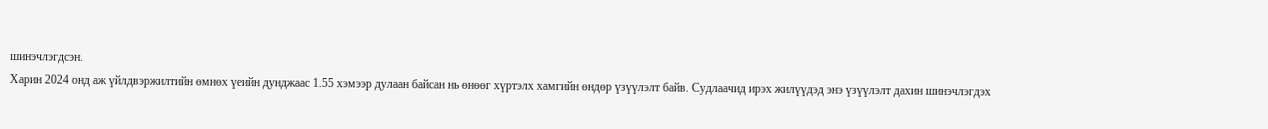шинэчлэгдсэн.
Харин 2024 онд аж үйлдвэржилтийн өмнөх үеийн дунджаас 1.55 хэмээр дулаан байсан нь өнөөг хүртэлх хамгийн өндөр үзүүлэлт байв. Судлаачид ирэх жилүүдэд энэ үзүүлэлт дахин шинэчлэгдэх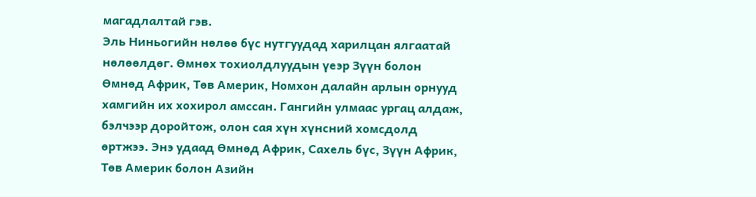магадлалтай гэв.
Эль Ниньогийн нөлөө бүс нутгуудад харилцан ялгаатай нөлөөлдөг. Өмнөх тохиолдлуудын үеэр Зүүн болон Өмнөд Африк, Төв Америк, Номхон далайн арлын орнууд хамгийн их хохирол амссан. Гангийн улмаас ургац алдаж, бэлчээр доройтож, олон сая хүн хүнсний хомсдолд өртжээ. Энэ удаад Өмнөд Африк, Сахель бүс, Зүүн Африк, Төв Америк болон Азийн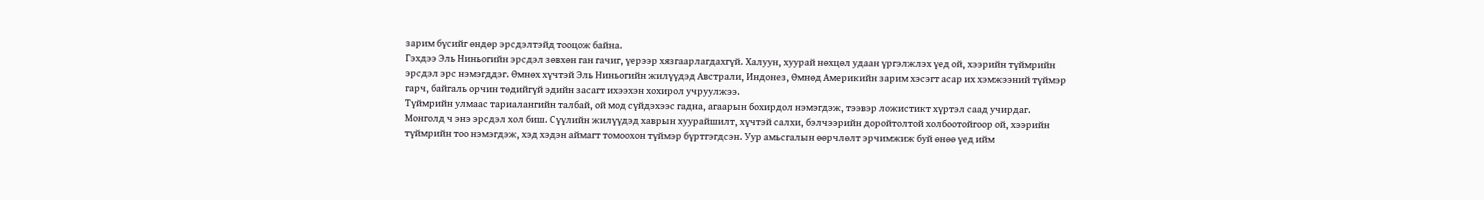зарим бүсийг өндөр эрсдэлтэйд тооцож байна.
Гэхдээ Эль Ниньогийн эрсдэл зөвхөн ган гачиг, үерээр хязгаарлагдахгүй. Халуун, хуурай нөхцөл удаан үргэлжлэх үед ой, хээрийн түймрийн эрсдэл эрс нэмэгддэг. Өмнөх хүчтэй Эль Ниньогийн жилүүдэд Австрали, Индонез, Өмнөд Америкийн зарим хэсэгт асар их хэмжээний түймэр гарч, байгаль орчин төдийгүй эдийн засагт ихээхэн хохирол учруулжээ.
Түймрийн улмаас тариалангийн талбай, ой мод сүйдэхээс гадна, агаарын бохирдол нэмэгдэж, тээвэр ложистикт хүртэл саад учирдаг.
Монголд ч энэ эрсдэл хол биш. Сүүлийн жилүүдэд хаврын хуурайшилт, хүчтэй салхи, бэлчээрийн доройтолтой холбоотойгоор ой, хээрийн түймрийн тоо нэмэгдэж, хэд хэдэн аймагт томоохон түймэр бүртгэгдсэн. Уур амьсгалын өөрчлөлт эрчимжиж буй өнөө үед ийм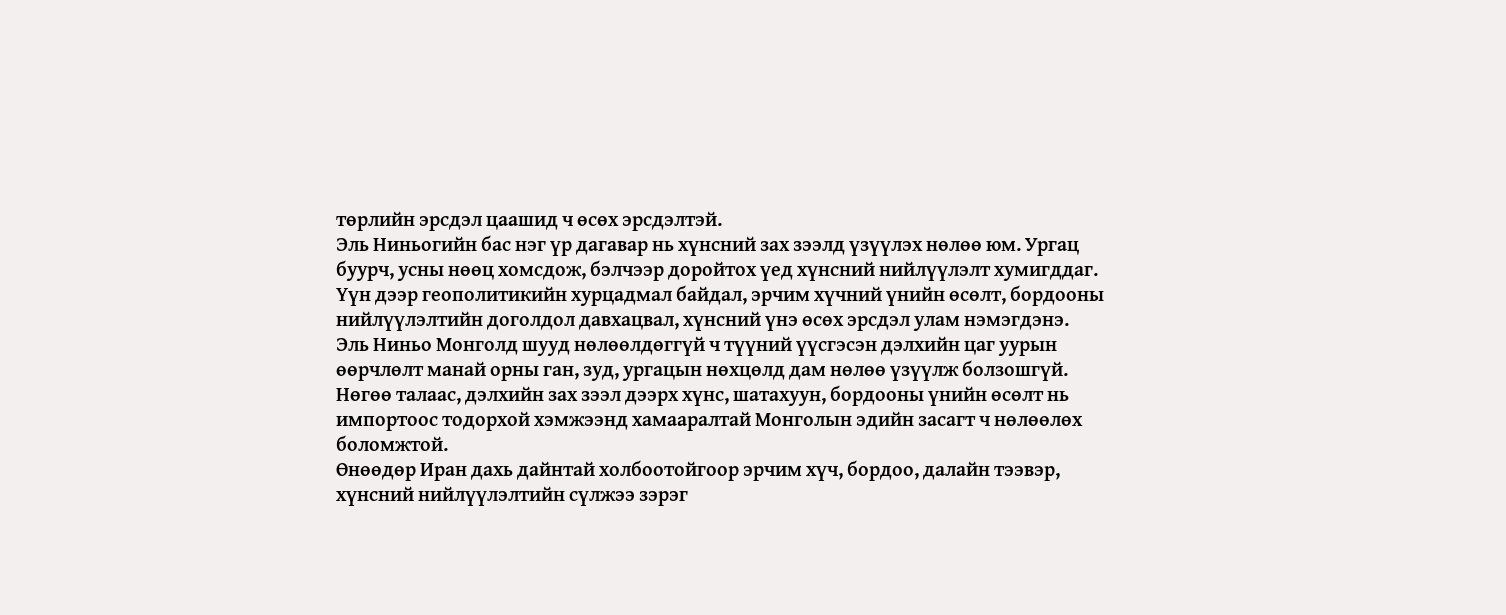төрлийн эрсдэл цаашид ч өсөх эрсдэлтэй.
Эль Ниньогийн бас нэг үр дагавар нь хүнсний зах зээлд үзүүлэх нөлөө юм. Ургац буурч, усны нөөц хомсдож, бэлчээр доройтох үед хүнсний нийлүүлэлт хумигддаг. Үүн дээр геополитикийн хурцадмал байдал, эрчим хүчний үнийн өсөлт, бордооны нийлүүлэлтийн доголдол давхацвал, хүнсний үнэ өсөх эрсдэл улам нэмэгдэнэ.
Эль Ниньо Монголд шууд нөлөөлдөггүй ч түүний үүсгэсэн дэлхийн цаг уурын өөрчлөлт манай орны ган, зуд, ургацын нөхцөлд дам нөлөө үзүүлж болзошгүй. Нөгөө талаас, дэлхийн зах зээл дээрх хүнс, шатахуун, бордооны үнийн өсөлт нь импортоос тодорхой хэмжээнд хамааралтай Монголын эдийн засагт ч нөлөөлөх боломжтой.
Өнөөдөр Иран дахь дайнтай холбоотойгоор эрчим хүч, бордоо, далайн тээвэр, хүнсний нийлүүлэлтийн сүлжээ зэрэг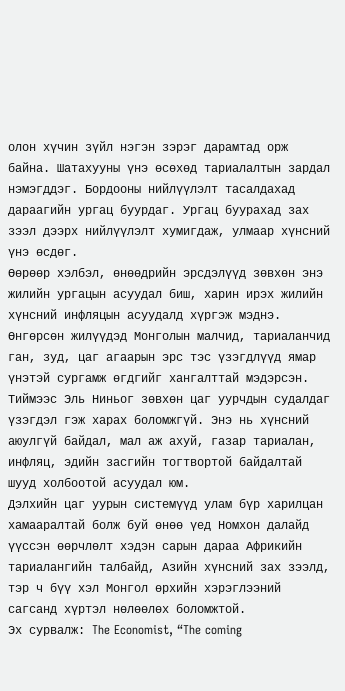олон хүчин зүйл нэгэн зэрэг дарамтад орж байна. Шатахууны үнэ өсөхөд тариалалтын зардал нэмэгддэг. Бордооны нийлүүлэлт тасалдахад дараагийн ургац буурдаг. Ургац буурахад зах зээл дээрх нийлүүлэлт хумигдаж, улмаар хүнсний үнэ өсдөг.
Өөрөөр хэлбэл, өнөөдрийн эрсдэлүүд зөвхөн энэ жилийн ургацын асуудал биш, харин ирэх жилийн хүнсний инфляцын асуудалд хүргэж мэднэ.
Өнгөрсөн жилүүдэд Монголын малчид, тариаланчид ган, зуд, цаг агаарын эрс тэс үзэгдлүүд ямар үнэтэй сургамж өгдгийг хангалттай мэдэрсэн. Тиймээс Эль Ниньог зөвхөн цаг уурчдын судалдаг үзэгдэл гэж харах боломжгүй. Энэ нь хүнсний аюулгүй байдал, мал аж ахуй, газар тариалан, инфляц, эдийн засгийн тогтвортой байдалтай шууд холбоотой асуудал юм.
Дэлхийн цаг уурын системүүд улам бүр харилцан хамааралтай болж буй өнөө үед Номхон далайд үүссэн өөрчлөлт хэдэн сарын дараа Африкийн тариалангийн талбайд, Азийн хүнсний зах зээлд, тэр ч бүү хэл Монгол өрхийн хэрэглээний сагсанд хүртэл нөлөөлөх боломжтой.
Эх сурвалж: The Economist, “The coming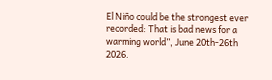El Niño could be the strongest ever recorded: That is bad news for a warming world”, June 20th-26th 2026.